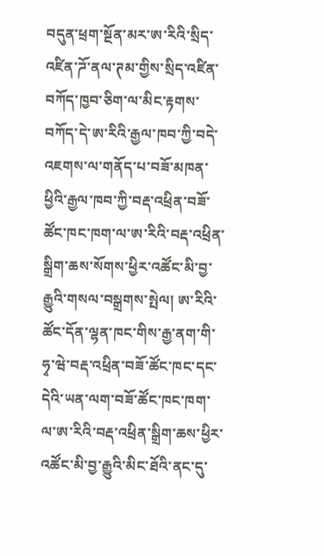བདུན་ཕྲག་སྔོན་མར་ཨ་རིའི་སྲིད་འཛིན་ཌོ་ནལ་ཊམ་གྱིས་སྲིད་འཛིན་བཀོད་ཁྱབ་ཅིག་ལ་མིང་རྟགས་བཀོད་དེ་ཨ་རིའི་རྒྱལ་ཁབ་ཀྱི་བདེ་འཇགས་ལ་གནོད་པ་བཟོ་མཁན་ཕྱིའི་རྒྱལ་ཁབ་ཀྱི་བརྡ་འཕྲིན་བཟོ་ཚོང་ཁང་ཁག་ལ་ཨ་རིའི་བརྡ་འཕྲིན་སྒྲིག་ཆས་སོགས་ཕྱིར་འཚོང་མི་བྱ་རྒྱུའི་གསལ་བསྒྲགས་སྤེལ། ཨ་རིའི་ཚོང་དོན་ལྷན་ཁང་གིས་རྒྱ་ནག་གི་ཧྭ་ཝེ་བརྡ་འཕྲིན་བཟོ་ཚོང་ཁང་དང་དེའི་ཡན་ལག་བཟོ་ཚོང་ཁང་ཁག་ལ་ཨ་རིའི་བརྡ་འཕྲིན་སྒྲིག་ཆས་ཕྱིར་འཚོང་མི་བྱ་རྒྱུའི་མིང་ཐོའི་ནང་དུ་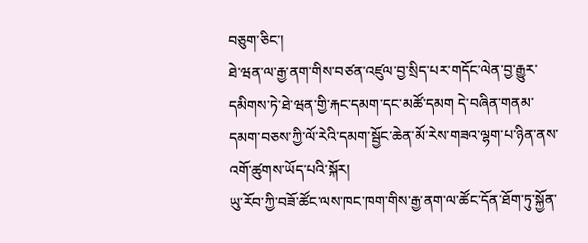བཅུག་ཅིང་།
ཐེ་ཝན་ལ་རྒྱ་ནག་གིས་བཙན་འཛུལ་བྱ་སྲིད་པར་གདོང་ལེན་བྱ་རྒྱུར་དམིགས་ཏེ་ཐེ་ཝན་གྱི་རྐང་དམག་དང་མཚོ་དམག དེ་བཞིན་གནམ་དམག་བཅས་ཀྱི་ལོ་རེའི་དམག་སྦྱོང་ཆེན་མོ་རེས་གཟའ་ལྷག་པ་ཉིན་ནས་འགོ་ཚུགས་ཡོད་པའི་སྐོར།
ཡུ་རོབ་ཀྱི་བཟོ་ཚོང་ལས་ཁང་ཁག་གིས་རྒྱ་ནག་ལ་ཚོང་དོན་ཐོག་ཏུ་སྐྱོན་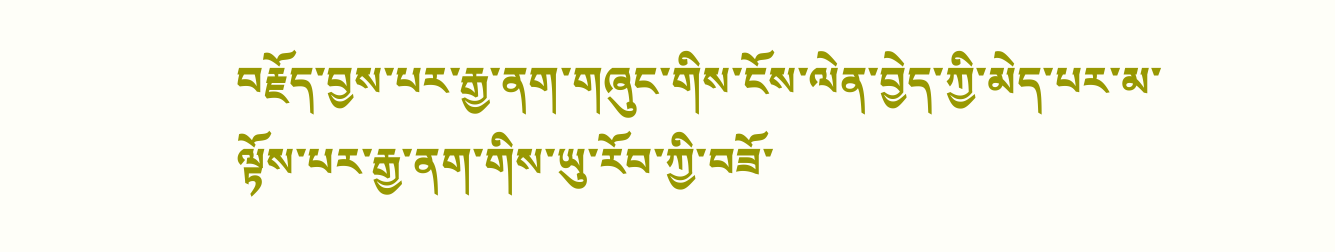བརྗོད་བྱས་པར་རྒྱ་ནག་གཞུང་གིས་ངོས་ལེན་བྱེད་ཀྱི་མེད་པར་མ་ལྟོས་པར་རྒྱ་ནག་གིས་ཡུ་རོབ་ཀྱི་བཟོ་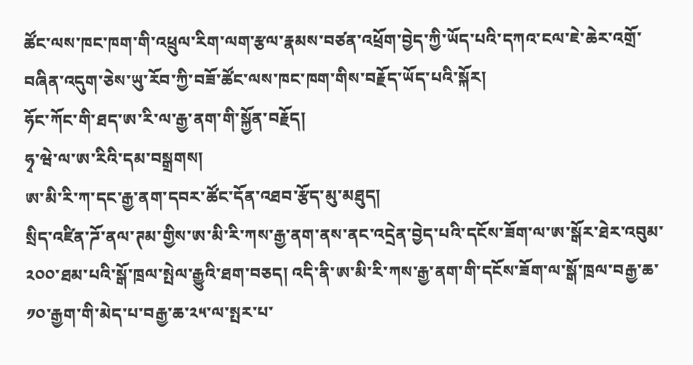ཚོང་ལས་ཁང་ཁག་གི་འཕྲུལ་རིག་ལག་རྩལ་རྣམས་བཙན་འཕྲོག་བྱེད་ཀྱི་ཡོད་པའི་དཀའ་ངལ་ཇེ་ཆེར་འགྲོ་བཞིན་འདུག་ཅེས་ཡུ་རོབ་ཀྱི་བཟོ་ཚོང་ལས་ཁང་ཁག་གིས་བརྗོད་ཡོད་པའི་སྐོར།
ཧོང་ཀོང་གི་ཐད་ཨ་རི་ལ་རྒྱ་ནག་གི་སྐྱོན་བརྗོད།
ཧྭ་ཝེ་ལ་ཨ་རིའི་དམ་བསྒྲགས།
ཨ་མི་རི་ཀ་དང་རྒྱ་ནག་དབར་ཚོང་དོན་འཐབ་རྩོད་མུ་མཐུད།
སྲིད་འཛིན་ཌོ་ནལ་ཊམ་གྱིས་ཨ་མི་རི་ཀས་རྒྱ་ནག་ནས་ནང་འདྲེན་བྱེད་པའི་དངོས་ཟོག་ལ་ཨ་སྒོར་ཐེར་འབུམ་༢༠༠་ཐམ་པའི་སྒོ་ཁྲལ་སྤེལ་རྒྱུའི་ཐག་བཅད། འདི་ནི་ཨ་མི་རི་ཀས་རྒྱ་ནག་གི་དངོས་ཟོག་ལ་སྒོ་ཁྲལ་བརྒྱ་ཆ་༡༠་རྒྱག་གི་མེད་པ་བརྒྱ་ཆ་༢༥་ལ་སྤར་པ་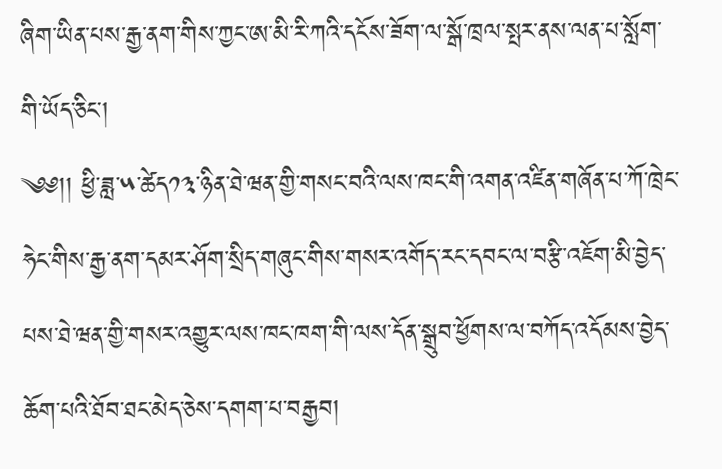ཞིག་ཡིན་པས་རྒྱ་ནག་གིས་ཀྱང་ཨ་མི་རི་ཀའི་དངོས་ཟོག་ལ་སྒོ་ཁྲལ་སྤར་ནས་ལན་པ་སློག་གི་ཡོད་ཅིང་།
༄༅།། ཕྱི་ཟླ་༥་ཚེད༡༣་ཉིན་ཐེ་ཝན་གྱི་གསང་བའི་ལས་ཁང་གི་འགན་འཛིན་གཞོན་པ་ཀོ་ཁྲེང་ཧེང་གིས་རྒྱ་ནག་དམར་ཤོག་སྲིད་གཞུང་གིས་གསར་འགོད་རང་དབང་ལ་བརྩི་འཇོག་མི་བྱེད་པས་ཐེ་ཝན་གྱི་གསར་འགྱུར་ལས་ཁང་ཁག་གི་ལས་དོན་སྒྲུབ་ཕྱོགས་ལ་བཀོད་འདོམས་བྱེད་ཆོག་པའི་ཐོབ་ཐང་མེད་ཅེས་དགག་པ་བརྒྱབ།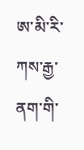ཨ་མི་རི་ཀས་རྒྱ་ནག་གི་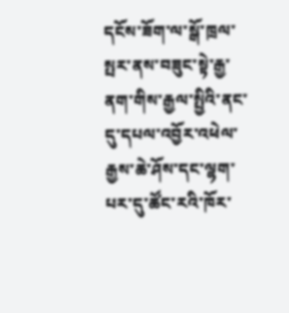དངོས་ཟོག་ལ་སྒོ་ཁྲལ་སྤར་ནས་བཟུང་སྟེ་རྒྱ་ནག་གིས་རྒྱལ་སྤྱིའི་ནང་དུ་དཔལ་འབྱོར་འཕེལ་རྒྱས་ཆེ་ཤོས་དང་ལྷག་པར་དུ་ཚོང་རའི་ཁོར་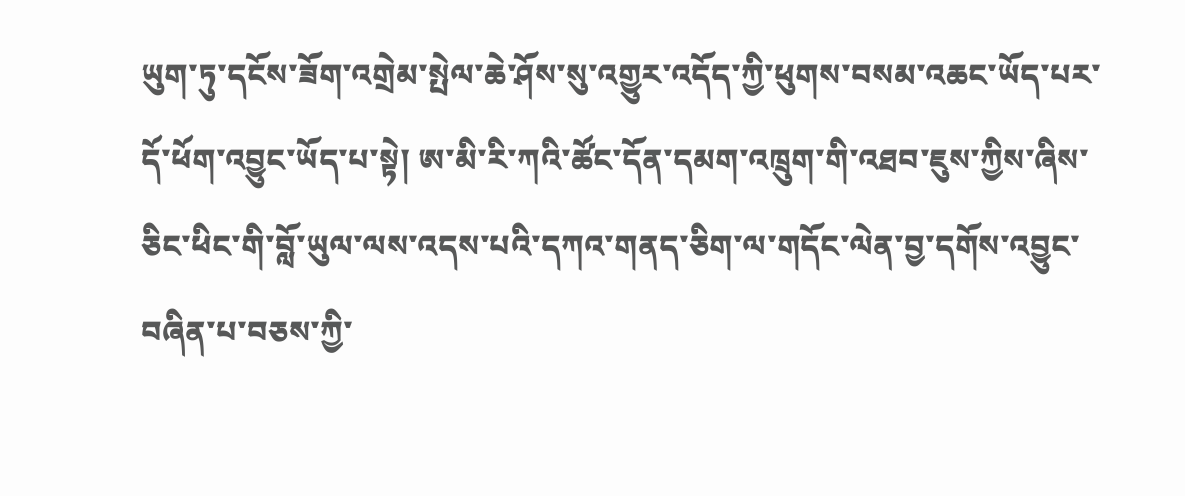ཡུག་ཏུ་དངོས་ཟོག་འགྲེམ་སྤེལ་ཆེ་ཤོས་སུ་འགྱུར་འདོད་ཀྱི་ཕུགས་བསམ་འཆང་ཡོད་པར་དོ་ཕོག་འབྱུང་ཡོད་པ་སྟེ། ཨ་མི་རི་ཀའི་ཚོང་དོན་དམག་འཁྲུག་གི་འཐབ་ཇུས་ཀྱིས་ཞིས་ཅིང་ཕིང་གི་བློ་ཡུལ་ལས་འདས་པའི་དཀའ་གནད་ཅིག་ལ་གདོང་ལེན་བྱ་དགོས་འབྱུང་བཞིན་པ་བཅས་ཀྱི་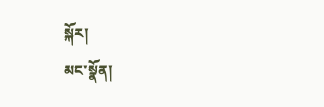སྐོར།
མང་སྣོན།